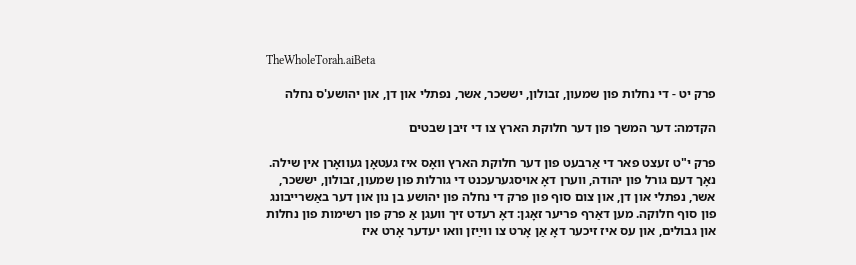TheWholeTorah.aiBeta

פרק יט - די נחלות פון שמעון, זבולון, יששכר, אשר, נפתלי און דן, און יהושע'ס נחלה

הקדמה: דער המשך פון דער חלוקת הארץ צו די זיבן שבטים

פרק י"ט זעצט פאר די אַרבעט פון דער חלוקת הארץ וואָס איז געטאָן געוואָרן אין שילה. נאָך דעם גורל פון יהודה, ווערן דאָ אויסגערעכנט די גורלות פון שמעון, זבולון, יששכר, אשר, נפתלי און דן, און צום סוף פון פרק די נחלה פון יהושע בן נון און דער באַשרייבונג פון סוף חלוקה. מען דאַרף פריער זאָגן: דאָ רעדט זיך וועגן אַ פרק פון רשימות פון נחלות און גבולים, און עס איז זיכער דאָ אַן אָרט צו ווײַזן וואו יעדער אָרט איז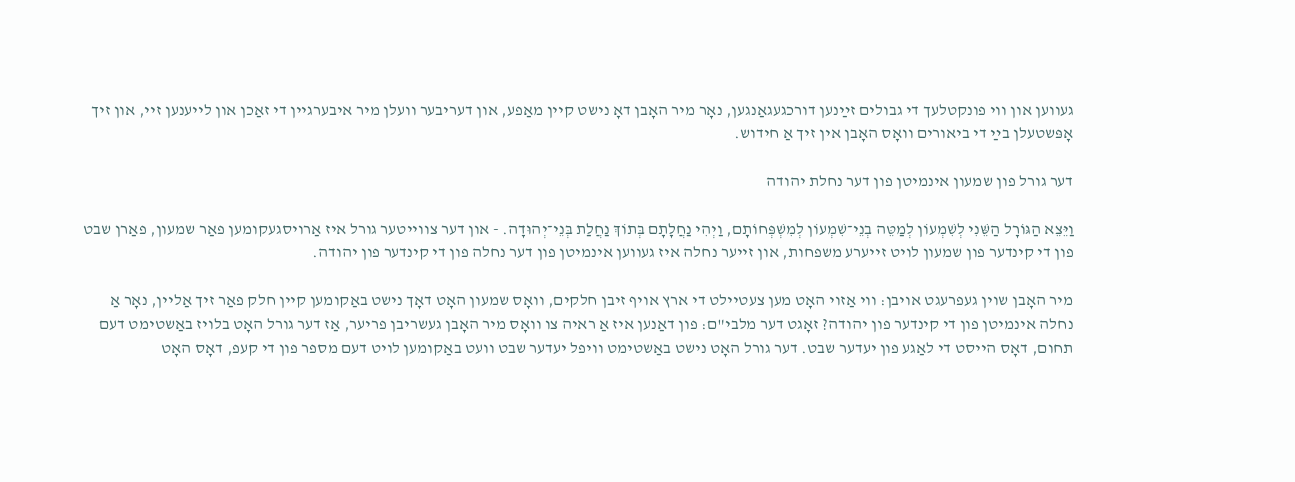געווען און ווי פונקטלעך די גבולים זײַנען דורכגעגאַנגען, נאָר מיר האָבן דאָ נישט קיין מאַפע, און דעריבער וועלן מיר איבערגיין די זאַכן און לייענען זיי, און זיך אָפּשטעלן בײַ די ביאורים וואָס האָבן אין זיך אַ חידוש.

דער גורל פון שמעון אינמיטן פון דער נחלת יהודה

וַיֵּצֵא הַגּוֹרָל הַשֵּׁנִי לְשִׁמְעוֹן לְמַטֵּה בְנֵי־שִׁמְעוֹן לְמִשְׁפְּחוֹתָם, וַיְהִי נַחֲלָתָם בְּתוֹךְ נַחֲלַת בְּנֵי־יְהוּדָה. - און דער צווייטער גורל איז אַרויסגעקומען פאַר שמעון, פאַרן שבט פון די קינדער פון שמעון לויט זייערע משפחות, און זייער נחלה איז געווען אינמיטן פון דער נחלה פון די קינדער פון יהודה.

מיר האָבן שוין געפרעגט אויבן: ווי אַזוי האָט מען צעטיילט די ארץ אויף זיבן חלקים, וואָס שמעון האָט דאָך נישט באַקומען קיין חלק פאַר זיך אַליין, נאָר אַ נחלה אינמיטן פון די קינדער פון יהודה? זאָגט דער מלבי"ם: פון דאַנען איז אַ ראיה צו וואָס מיר האָבן געשריבן פריער, אַז דער גורל האָט בלויז באַשטימט דעם תחום, דאָס הייסט די לאַגע פון יעדער שבט. דער גורל האָט נישט באַשטימט וויפל יעדער שבט וועט באַקומען לויט דעם מספר פון די קעפ, דאָס האָט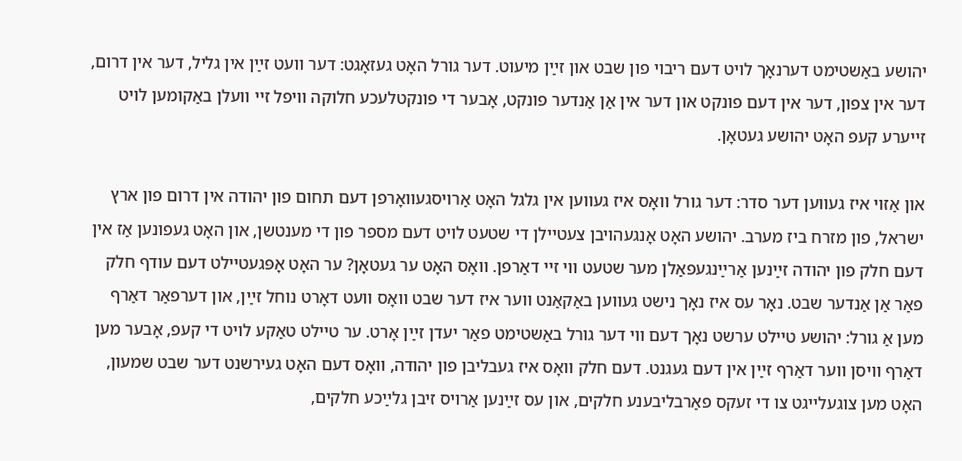יהושע באַשטימט דערנאָך לויט דעם ריבוי פון שבט און זײַן מיעוט. דער גורל האָט געזאָגט: דער וועט זײַן אין גליל, דער אין דרום, דער אין צפון, דער אין דעם פונקט און דער אין אַן אַנדער פונקט, אָבער די פונקטלעכע חלוקה וויפל זיי וועלן באַקומען לויט זייערע קעפ האָט יהושע געטאָן.

און אַזוי איז געווען דער סדר: דער גורל וואָס איז געווען אין גלגל האָט אַרויסגעוואָרפן דעם תחום פון יהודה אין דרום פון ארץ ישראל, פון מזרח ביז מערב. יהושע האָט אָנגעהויבן צעטיילן די שטעט לויט דעם מספר פון די מענטשן, און האָט געפונען אַז אין דעם חלק פון יהודה זײַנען אַרײַנגעפאַלן מער שטעט ווי זיי דאַרפן. וואָס האָט ער געטאָן? ער האָט אָפּגעטיילט דעם עודף חלק פאַר אַן אַנדער שבט. נאָר עס איז נאָך נישט געווען באַקאַנט ווער איז דער שבט וואָס וועט דאָרט נוחל זײַן, און דערפאַר דאַרף מען אַ גורל: יהושע טיילט ערשט נאָך דעם ווי דער גורל באַשטימט פאַר יעדן זײַן אָרט. ער טיילט טאַקע לויט די קעפ, אָבער מען דאַרף וויסן ווער דאַרף זײַן אין דעם געגנט. דעם חלק וואָס איז געבליבן פון יהודה, וואָס דעם האָט געירשנט דער שבט שמעון, האָט מען צוגעלייגט צו די זעקס פאַרבליבענע חלקים, און עס זײַנען אַרויס זיבן גלײַכע חלקים,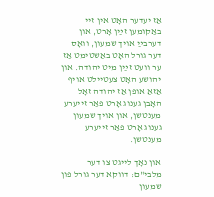אַז יעדער האָט אין זיי באַקומען זײַן אָרט, און דערבײַ אויך שמעון, וואָס דער גורל האָט באַשטימט אַז ער וועט זײַן מיט יהודה. און יהושע האָט צעטיילט אויף אַזאַ אופן אַז יהודה זאָל האָבן גענוג אָרט פאַר זייערע מענטשן, און אויך שמעון גענוג אָרט פאַר זייערע מענטשן.

און נאָך לייגט צו דער מלבי"ם: דווקא דער גורל פון שמעון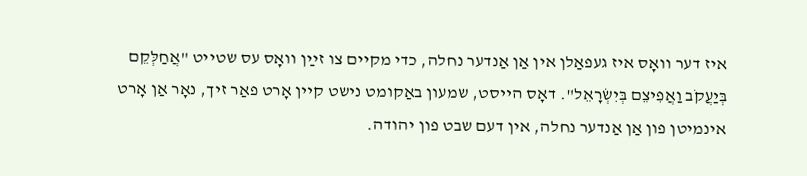איז דער וואָס איז געפאַלן אין אַן אַנדער נחלה, כדי מקיים צו זײַן וואָס עס שטייט "אֲחַלְּקֵם בְּיַעֲקֹב וַאֲפִיצֵם בְּיִשְׂרָאֵל". דאָס הייסט, שמעון באַקומט נישט קיין אָרט פאַר זיך, נאָר אַן אָרט אינמיטן פון אַן אַנדער נחלה, אין דעם שבט פון יהודה.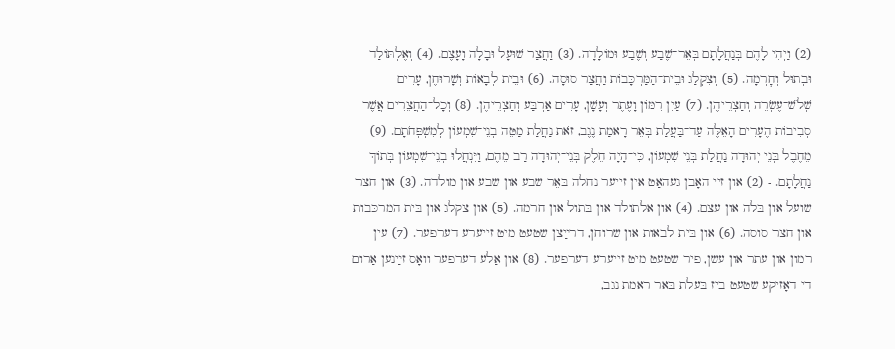(2) וַיְהִי לָהֶם בְּנַחֲלָתָם בְּאֵר־שֶׁבַע וְשֶׁבַע וּמוֹלָדָה. (3) וַחֲצַר שׁוּעָל וּבָלָה וָעָצֶם. (4) וְאֶלְתּוֹלַד וּבְתוּל וְחׇרְמָה. (5) וְצִקְלַג וּבֵית־הַמַּרְכָּבוֹת וַחֲצַר סוּסָה. (6) וּבֵית לְבָאוֹת וְשָׁרוּחֶן, עָרִים שְׁלֹשׁ־עֶשְׂרֵה וְחַצְרֵיהֶן. (7) עַיִן רִמּוֹן וָעֶתֶר וְעָשָׁן, עָרִים אַרְבַּע וְחַצְרֵיהֶן. (8) וְכָל־הַחֲצֵרִים אֲשֶׁר סְבִיבוֹת הֶעָרִים הָאֵלֶּה עַד־בַּעֲלַת בְּאֵר רָאמַת נֶגֶב, זֹאת נַחֲלַת מַטֵּה בְנֵי־שִׁמְעוֹן לְמִשְׁפְּחֹתָם. (9) מֵחֶבֶל בְּנֵי יְהוּדָה נַחֲלַת בְּנֵי שִׁמְעוֹן, כִּי־הָיָה חֵלֶק בְּנֵי־יְהוּדָה רַב מֵהֶם, וַיִּנְחֲלוּ בְנֵי־שִׁמְעוֹן בְּתוֹךְ נַחֲלָתָם. - (2) און זיי האָבן געהאַט אין זייער נחלה בּאֵר שבע און שבע און מולדה. (3) און חצר שועל און בּלה און עצם. (4) און אלתולד און בּתול און חרמה. (5) און צקלג און בּית המרכּבות און חצר סוסה. (6) און בּית לבאות און שרוחן, דרײַצן שטעט מיט זייערע דערפער. (7) עין רמון און עתר און עשן, פיר שטעט מיט זייערע דערפער. (8) און אַלע דערפער וואָס זײַנען אַרום די דאָזיקע שטעט ביז בּעלת בּאר ראמת נגב,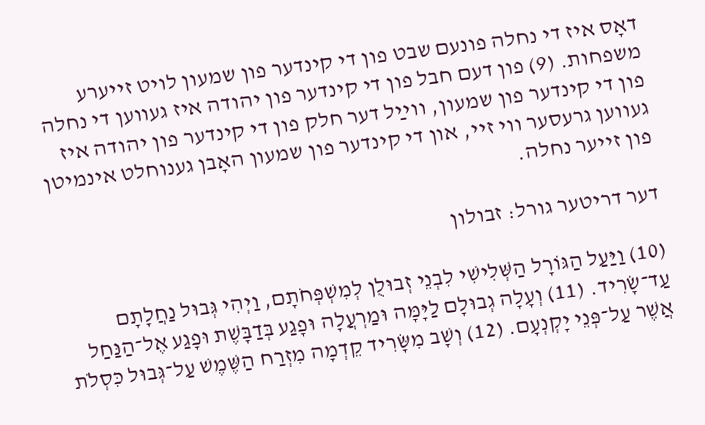דאָס איז די נחלה פונעם שבט פון די קינדער פון שמעון לויט זייערע משפחות. (9) פון דעם חבל פון די קינדער פון יהודה איז געווען די נחלה פון די קינדער פון שמעון, ווײַל דער חלק פון די קינדער פון יהודה איז געווען גרעסער ווי זיי, און די קינדער פון שמעון האָבן גענוחלט אינמיטן פון זייער נחלה.

דער דריטער גורל: זבולון

(10) וַיַּעַל הַגּוֹרָל הַשְּׁלִישִׁי לִבְנֵי זְבוּלֻן לְמִשְׁפְּחֹתָם, וַיְהִי גְּבוּל נַחֲלָתָם עַד־שָׂרִיד. (11) וְעָלָה גְבוּלָם לַיָּמָּה וּמַרְעֲלָה וּפָגַע בְּדַבָּשֶׁת וּפָגַע אֶל־הַנַּחַל אֲשֶׁר עַל־פְּנֵי יׇקְנְעָם. (12) וְשָׁב מִשָּׂרִיד קֵדְמָה מִזְרַח הַשֶּׁמֶשׁ עַל־גְּבוּל כִּסְלֹת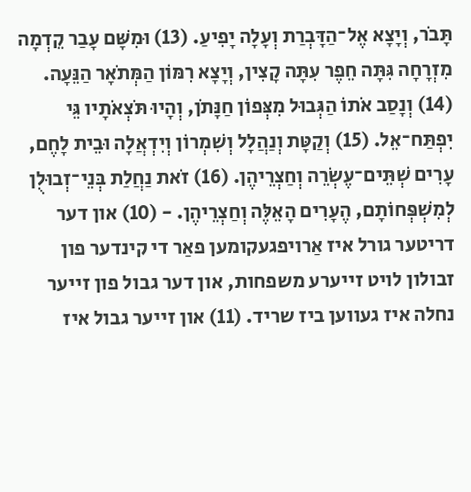תָּבֹר, וְיָצָא אֶל־הַדָּבְרַת וְעָלָה יָפִיעַ. (13) וּמִשָּׁם עָבַר קֵדְמָה מִזְרָחָה גִּתָּה חֵפֶר עִתָּה קָצִין, וְיָצָא רִמּוֹן הַמְּתֹאָר הַנֵּעָה. (14) וְנָסַב אֹתוֹ הַגְּבוּל מִצְּפוֹן חַנָּתֹן, וְהָיוּ תֹּצְאֹתָיו גֵּי יִפְתַּח־אֵל. (15) וְקַטָּת וְנַהֲלָל וְשִׁמְרוֹן וְיִדְאֲלָה וּבֵית לָחֶם, עָרִים שְׁתֵּים־עֶשְׂרֵה וְחַצְרֵיהֶן. (16) זֹאת נַחֲלַת בְּנֵי־זְבוּלֻן לְמִשְׁפְּחוֹתָם, הֶעָרִים הָאֵלֶּה וְחַצְרֵיהֶן. - (10) און דער דריטער גורל איז אַרויפגעקומען פאַר די קינדער פון זבולון לויט זייערע משפחות, און דער גבול פון זייער נחלה איז געווען ביז שריד. (11) און זייער גבול איז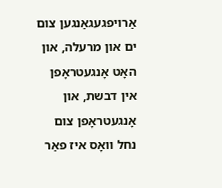אַרויפגעגאַנגען צום ים און מרעלה, און האָט אָנגעטראָפן אין דבשת, און אָנגעטראָפן צום נחל וואָס איז פאַר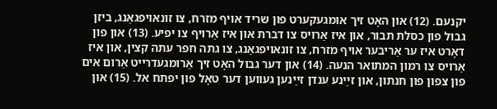יקנעם. (12) און האָט זיך אומגעקערט פון שריד אויף מזרח, צו זונאויפגאַנג, ביזן גבול פון כסלת תבור, און איז אַרויס צו דברת און איז אַרויף צו יפיע. (13) און פון דאָרט איז ער אַריבער אויף מזרח, צו זונאויפגאַנג, צו גתה חפר עתה קצין, און איז אַרויס צו רמון המתואר הנעה. (14) און דער גבול האָט זיך אַרומגעדרייט אַרום אים פון צפון פון חנתון, און זײַנע ענדן זײַנען געווען דער טאָל פון יפתח אל. (15) און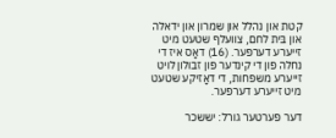קטת און נהלל און שמרון און ידאלה און בּית לחם, צוועלף שטעט מיט זייערע דערפער. (16) דאָס איז די נחלה פון די קינדער פון זבולון לויט זייערע משפחות, די דאָזיקע שטעט מיט זייערע דערפער.

דער פערטער גורל: יששכר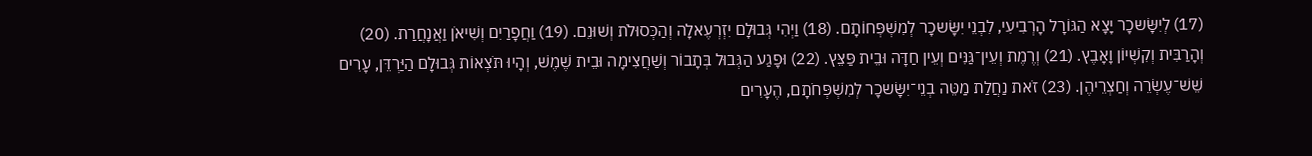(17) לְיִשָּׂשכָר יָצָא הַגּוֹרָל הָרְבִיעִי, לִבְנֵי יִשָּׂשכָר לְמִשְׁפְּחוֹתָם. (18) וַיְהִי גְּבוּלָם יִזְרְעֶאלָה וְהַכְּסוּלֹת וְשׁוּנֵם. (19) וַחֲפָרַיִם וְשִׁיאֹן וַאֲנָחֲרַת. (20) וְהָרַבִּית וְקִשְׁיוֹן וָאָבֶץ. (21) וְרֶמֶת וְעֵין־גַּנִּים וְעֵין חַדָּה וּבֵית פַּצֵּץ. (22) וּפָגַע הַגְּבוּל בְּתָבוֹר וְשַׁחֲצִימָה וּבֵית שֶׁמֶשׁ, וְהָיוּ תֹּצְאוֹת גְּבוּלָם הַיַּרְדֵּן, עָרִים שֵׁשׁ־עֶשְׂרֵה וְחַצְרֵיהֶן. (23) זֹאת נַחֲלַת מַטֵּה בְנֵי־יִשָּׂשכָר לְמִשְׁפְּחֹתָם, הֶעָרִים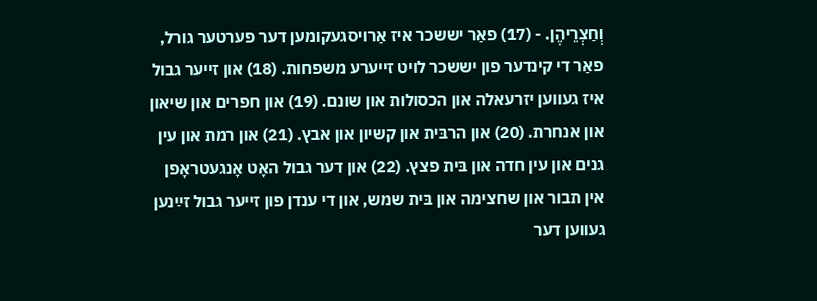וְחַצְרֵיהֶן. - (17) פאַר יששכר איז אַרויסגעקומען דער פערטער גורל, פאַר די קינדער פון יששכר לויט זייערע משפחות. (18) און זייער גבול איז געווען יזרעאלה און הכסולות און שונם. (19) און חפרים און שיאון און אנחרת. (20) און הרבּית און קשיון און אבץ. (21) און רמת און עין גנים און עין חדה און בּית פצץ. (22) און דער גבול האָט אָנגעטראָפן אין תבור און שחצימה און בּית שמש, און די ענדן פון זייער גבול זײַנען געווען דער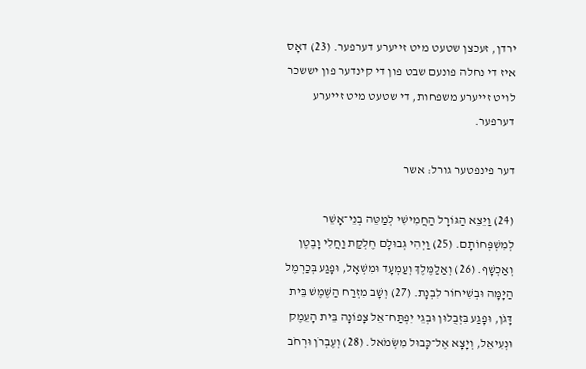ירדן, זעכצן שטעט מיט זייערע דערפער. (23) דאָס איז די נחלה פונעם שבט פון די קינדער פון יששכר לויט זייערע משפחות, די שטעט מיט זייערע דערפער.

דער פינפטער גורל: אשר

(24) וַיֵּצֵא הַגּוֹרָל הַחֲמִישִׁי לְמַטֵּה בְנֵי־אָשֵׁר לְמִשְׁפְּחוֹתָם. (25) וַיְהִי גְּבוּלָם חֶלְקַת וַחֲלִי וָבֶטֶן וְאַכְשָׁף. (26) וְאַלַמֶּלֶךְ וְעַמְעָד וּמִשְׁאָל, וּפָגַע בְּכַרְמֶל הַיָּמָּה וּבְשִׁיחוֹר לִבְנָת. (27) וְשָׁב מִזְרַח הַשֶּׁמֶשׁ בֵּית דָּגֹן, וּפָגַע בִּזְבֻלוּן וּבְגֵי יִפְתַּח־אֵל צָפוֹנָה בֵּית הָעֵמֶק וּנְעִיאֵל, וְיָצָא אֶל־כָּבוּל מִשְּׂמֹאל. (28) וְעֶבְרֹן וּרְחֹב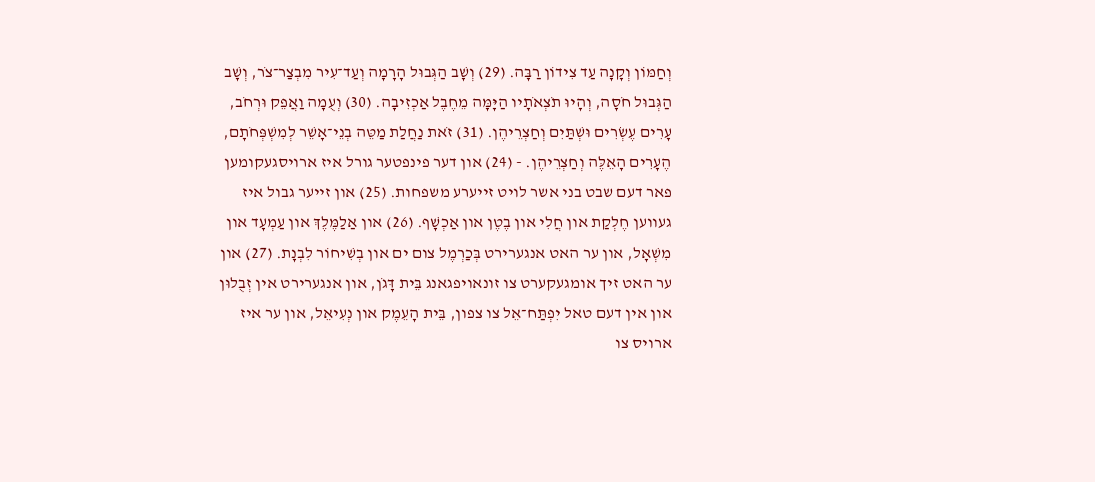וְחַמּוֹן וְקָנָה עַד צִידוֹן רַבָּה. (29) וְשָׁב הַגְּבוּל הָרָמָה וְעַד־עִיר מִבְצַר־צֹר, וְשָׁב הַגְּבוּל חֹסָה, וְהָיוּ תֹצְאֹתָיו הַיָּמָּה מֵחֶבֶל אַכְזִיבָה. (30) וְעֻמָה וַאֲפֵק וּרְחֹב, עָרִים עֶשְׂרִים וּשְׁתַּיִם וְחַצְרֵיהֶן. (31) זֹאת נַחֲלַת מַטֵּה בְנֵי־אָשֵׁר לְמִשְׁפְּחֹתָם, הֶעָרִים הָאֵלֶּה וְחַצְרֵיהֶן. - (24) און דער פינפטער גורל איז ארויסגעקומען פאר דעם שבט בני אשר לויט זייערע משפחות. (25) און זייער גבול איז געווען חֶלְקַת און חֲלִי און בֶטֶן און אַכְשָׁף. (26) און אַלַמֶּלֶךְ און עַמְעָד און מִשְׁאָל, און ער האט אנגערירט בְּכַרְמֶל צום ים און בְשִׁיחוֹר לִבְנָת. (27) און ער האט זיך אומגעקערט צו זונאויפגאנג בֵּית דָּגֹן, און אנגערירט אין זְבֻלוּן און אין דעם טאל יִפְתַּח־אֵל צו צפון, בֵּית הָעֵמֶק און נְעִיאֵל, און ער איז ארויס צו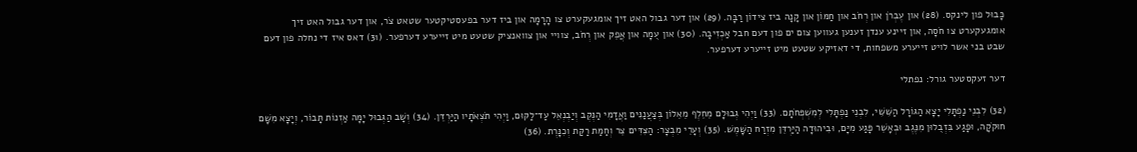כָּבוּל פון לינקס. (28) און עֶבְרֹן און רְחֹב און חַמּוֹן און קָנָה ביז צִידוֹן רַבָּה. (29) און דער גבול האט זיך אומגעקערט צו הָרָמָה און ביז דער בפעסטיקטער שטאט צֹר, און דער גבול האט זיך אומגעקערט צו חֹסָה, און זיינע ענדן זענען געווען צום ים פון דעם חבל אַכְזִיבָה. (30) און עֻמָה און אֲפֵק און רְחֹב, צוויי און צוואנציק שטעט מיט זייערע דערפער. (31) דאס איז די נחלה פון דעם שבט בני אשר לויט זייערע משפחות, די דאזיקע שטעט מיט זייערע דערפער.

דער זעקסטער גורל: נפתלי

(32) לִבְנֵי נַפְתָּלִי יָצָא הַגּוֹרָל הַשִּׁשִּׁי, לִבְנֵי נַפְתָּלִי לְמִשְׁפְּחֹתָם. (33) וַיְהִי גְבוּלָם מֵחֵלֶף מֵאֵלוֹן בְּצַעֲנַנִּים וַאֲדָמִי הַנֶּקֶב וְיַבְנְאֵל עַד־לַקּוּם, וַיְהִי תֹצְאֹתָיו הַיַּרְדֵּן. (34) וְשָׁב הַגְּבוּל יָמָּה אַזְנוֹת תָּבוֹר, וְיָצָא מִשָּׁם חוּקֹקָה, וּפָגַע בִּזְבֻלוּן מִנֶּגֶב וּבְאָשֵׁר פָּגַע מִיָּם, וּבִיהוּדָה הַיַּרְדֵּן מִזְרַח הַשָּׁמֶשׁ. (35) וְעָרֵי מִבְצָר: הַצִּדִּים צֵר וְחַמַּת רַקַּת וְכִנָּרֶת. (36)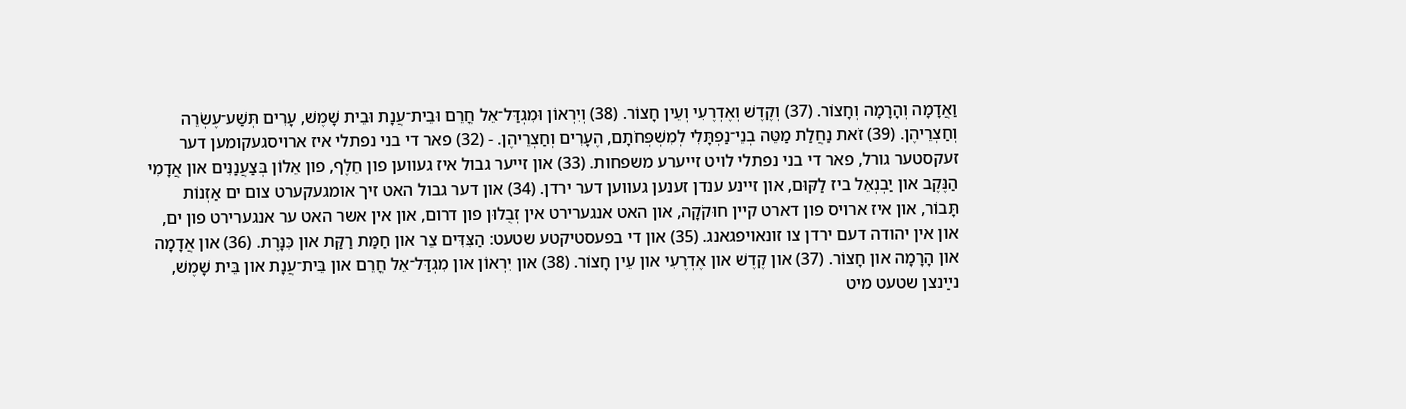וַאֲדָמָה וְהָרָמָה וְחָצוֹר. (37) וְקֶדֶשׁ וְאֶדְרֶעִי וְעֵין חָצוֹר. (38) וְיִרְאוֹן וּמִגְדַּל־אֵל חֳרֵם וּבֵית־עֲנָת וּבֵית שָׁמֶשׁ, עָרִים תְּשַׁע־עֶשְׂרֵה וְחַצְרֵיהֶן. (39) זֹאת נַחֲלַת מַטֵּה בְנֵי־נַפְתָּלִי לְמִשְׁפְּחֹתָם, הֶעָרִים וְחַצְרֵיהֶן. - (32) פאר די בני נפתלי איז ארויסגעקומען דער זעקסטער גורל, פאר די בני נפתלי לויט זייערע משפחות. (33) און זייער גבול איז געווען פון חֵלֶף, פון אֵלוֹן בְּצַעֲנַנִּים און אֲדָמִי הַנֶּקֶב און יַבְנְאֵל ביז לַקּוּם, און זיינע ענדן זענען געווען דער ירדן. (34) און דער גבול האט זיך אומגעקערט צום ים אַזְנוֹת תָּבוֹר, און איז ארויס פון דארט קיין חוּקֹקָה, און האט אנגערירט אין זְבֻלוּן פון דרום, און אין אשר האט ער אנגערירט פון ים, און אין יהודה דעם ירדן צו זונאויפגאנג. (35) און די בפעסטיקטע שטעט: הַצִּדִּים צֵר און חַמַּת רַקַּת און כִּנָּרֶת. (36) און אֲדָמָה און הָרָמָה און חָצוֹר. (37) און קֶדֶשׁ און אֶדְרֶעִי און עֵין חָצוֹר. (38) און יִרְאוֹן און מִגְדַּל־אֵל חֳרֵם און בֵּית־עֲנָת און בֵּית שָׁמֶשׁ, נײַנצן שטעט מיט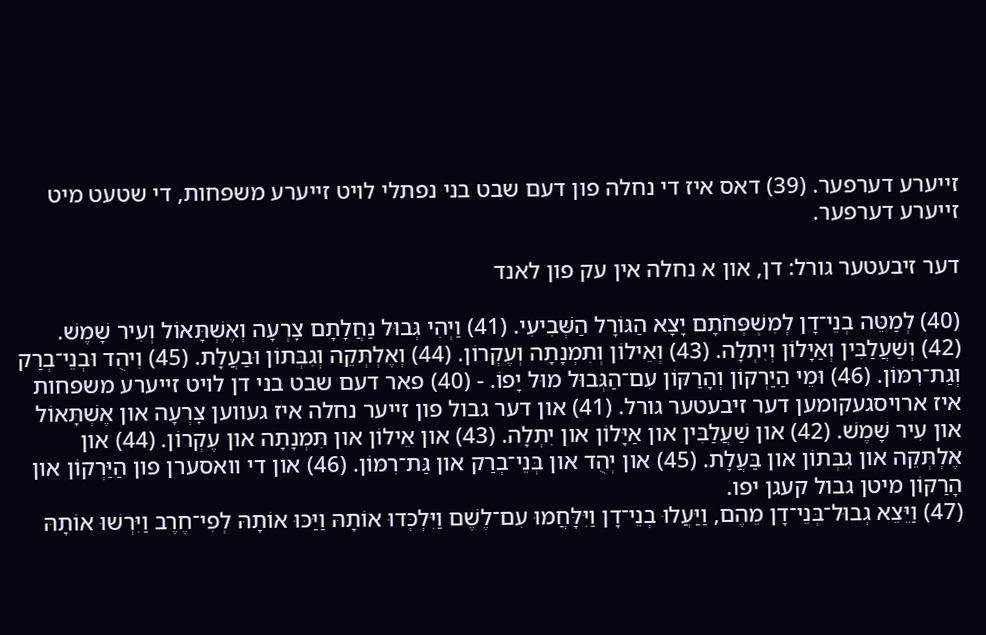זייערע דערפער. (39) דאס איז די נחלה פון דעם שבט בני נפתלי לויט זייערע משפחות, די שטעט מיט זייערע דערפער.

דער זיבעטער גורל: דן, און א נחלה אין עק פון לאנד

(40) לְמַטֵּה בְנֵי־דָן לְמִשְׁפְּחֹתָם יָצָא הַגּוֹרָל הַשְּׁבִיעִי. (41) וַיְהִי גְּבוּל נַחֲלָתָם צׇרְעָה וְאֶשְׁתָּאוֹל וְעִיר שָׁמֶשׁ. (42) וְשַׁעֲלַבִּין וְאַיָּלוֹן וְיִתְלָה. (43) וְאֵילוֹן וְתִמְנָתָה וְעֶקְרוֹן. (44) וְאֶלְתְּקֵה וְגִבְּתוֹן וּבַעֲלָת. (45) וִיהֻד וּבְנֵי־בְרַק וְגַת־רִמּוֹן. (46) וּמֵי הַיַּרְקוֹן וְהָרַקּוֹן עִם־הַגְּבוּל מוּל יָפוֹ. - (40) פאר דעם שבט בני דן לויט זייערע משפחות איז ארויסגעקומען דער זיבעטער גורל. (41) און דער גבול פון זייער נחלה איז געווען צׇרְעָה און אֶשְׁתָּאוֹל און עִיר שָׁמֶשׁ. (42) און שַׁעֲלַבִּין און אַיָּלוֹן און יִתְלָה. (43) און אֵילוֹן און תִּמְנָתָה און עֶקְרוֹן. (44) און אֶלְתְּקֵה און גִבְּתוֹן און בַּעֲלָת. (45) און יְהֻד און בְּנֵי־בְרַק און גַּת־רִמּוֹן. (46) און די וואסערן פון הַיַּרְקוֹן און הָרַקּוֹן מיטן גבול קעגן יפו.
(47) וַיֵּצֵא גְבוּל־בְּנֵי־דָן מֵהֶם, וַיַּעֲלוּ בְנֵי־דָן וַיִּלָּחֲמוּ עִם־לֶשֶׁם וַיִּלְכְּדוּ אוֹתָהּ וַיַּכּוּ אוֹתָהּ לְפִי־חֶרֶב וַיִּרְשׁוּ אוֹתָהּ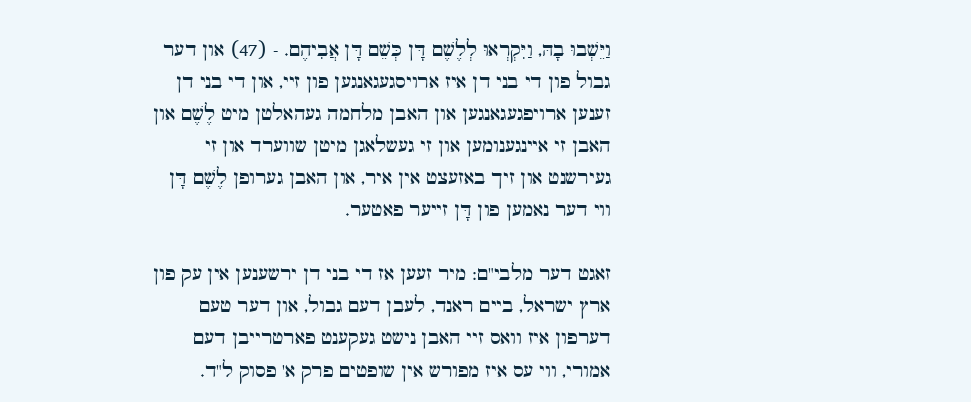וַיֵּשְׁבוּ בָהּ, וַיִּקְרְאוּ לְלֶשֶׁם דָּן כְּשֵׁם דָּן אֲבִיהֶם. - (47) און דער גבול פון די בני דן איז ארויסגעגאנגען פון זיי, און די בני דן זענען ארויפגעגאנגען און האבן מלחמה געהאלטן מיט לֶשֶׁם און האבן זי איינגענומען און זי געשלאגן מיטן שווערד און זי געירשנט און זיך באזעצט אין איר, און האבן גערופן לֶשֶׁם דָּן ווי דער נאמען פון דָּן זייער פאטער.

זאגט דער מלבי"ם: מיר זעען אז די בני דן ירשענען אין עק פון ארץ ישראל, ביים ראנד, לעבן דעם גבול, און דער טעם דערפון איז וואס זיי האבן נישט געקענט פארטרייבן דעם אמורי, ווי עס איז מפורש אין שופטים פרק א' פסוק ל"ד.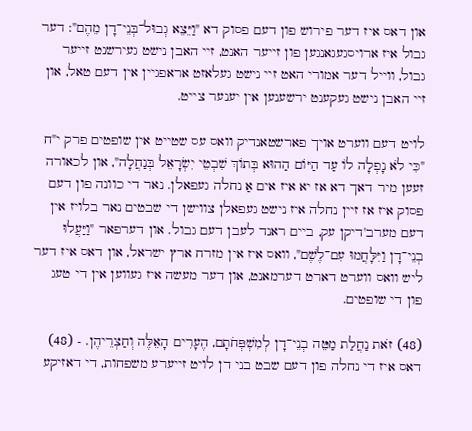און דאס איז דער פירוש פון דעם פסוק דא "וַיֵּצֵא גְבוּל־בְּנֵי־דָן מֵהֶם": דער גבול איז ארויסגעגאנגען פון זייער האנט, זיי האבן נישט געירשנט זייער גבול, ווייל דער אמורי האט זיי נישט געלאזט אראפגיין אין דעם טאל, און זיי האבן נישט געקענט ירשענען אין יענער צייט.

לויט דעם ווערט אויך פארשטאנדיק וואס עס שטייט אין שופטים פרק י"ח "כִּי לֹא נָפְלָה לוֹ עַד הַיּוֹם הַהוּא בְּתוֹךְ שִׁבְטֵי יִשְׂרָאֵל בְּנַחֲלָה", און לכאורה זעען מיר דאך דא אז יא איז אים אַ נחלה געפאלן. נאר די כוונה פון דעם פסוק איז אז זיין נחלה איז נישט געפאלן צווישן די שבטים נאר בלויז אין דעם מערב'דיקן עק, ביים ראנד לעבן דעם גבול. און דערפאר "וַיַּעֲלוּ בְנֵי־דָן וַיִּלָּחֲמוּ עִם־לֶשֶׁם", וואס איז אין מזרח ארץ ישראל, און דאס איז דער ליש וואס ווערט דארט דערמאנט, און דער מעשה איז געווען אין די טעג פון די שופטים.

(48) זֹאת נַחֲלַת מַטֵּה בְנֵי־דָן לְמִשְׁפְּחֹתָם, הֶעָרִים הָאֵלֶּה וְחַצְרֵיהֶן. - (48) דאס איז די נחלה פון דעם שבט בני דן לויט זייערע משפחות, די דאזיקע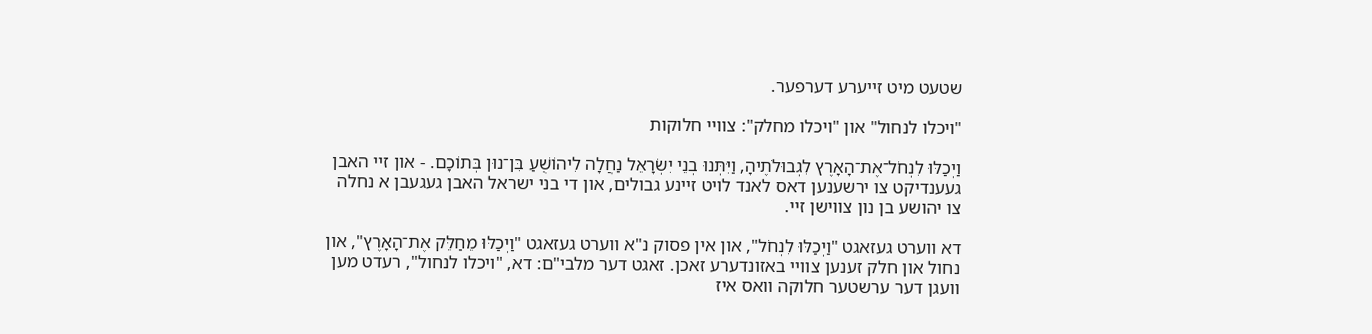שטעט מיט זייערע דערפער.

"ויכלו לנחול" און "ויכלו מחלק": צוויי חלוקות

וַיְכַלּוּ לִנְחֹל־אֶת־הָאָרֶץ לִגְבוּלֹתֶיהָ, וַיִּתְּנוּ בְנֵי יִשְׂרָאֵל נַחֲלָה לִיהוֹשֻׁעַ בִּן־נוּן בְּתוֹכָם. - און זיי האבן געענדיקט צו ירשענען דאס לאנד לויט זיינע גבולים, און די בני ישראל האבן געגעבן א נחלה צו יהושע בן נון צווישן זיי.

דא ווערט געזאגט "וַיְכַלּוּ לִנְחֹל", און אין פסוק נ"א ווערט געזאגט "וַיְכַלּוּ מֵחַלֵּק אֶת־הָאָרֶץ", און נחול און חלק זענען צוויי באזונדערע זאכן. זאגט דער מלבי"ם: דא, "ויכלו לנחול", רעדט מען וועגן דער ערשטער חלוקה וואס איז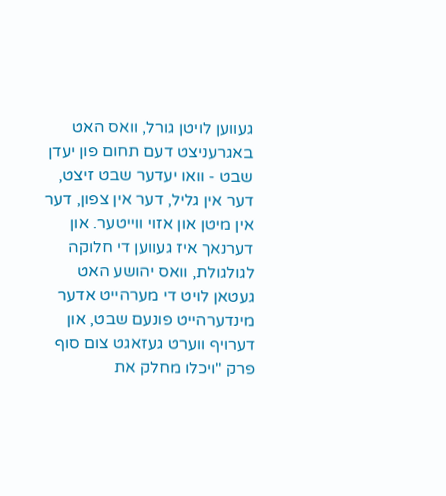געווען לויטן גורל, וואס האט באגרעניצט דעם תחום פון יעדן שבט - וואו יעדער שבט זיצט, דער אין גליל, דער אין צפון, דער אין מיטן און אזוי ווייטער. און דערנאך איז געווען די חלוקה לגולגולת, וואס יהושע האט געטאן לויט די מערהייט אדער מינדערהייט פונעם שבט, און דערויף ווערט געזאגט צום סוף פרק "ויכלו מחלק את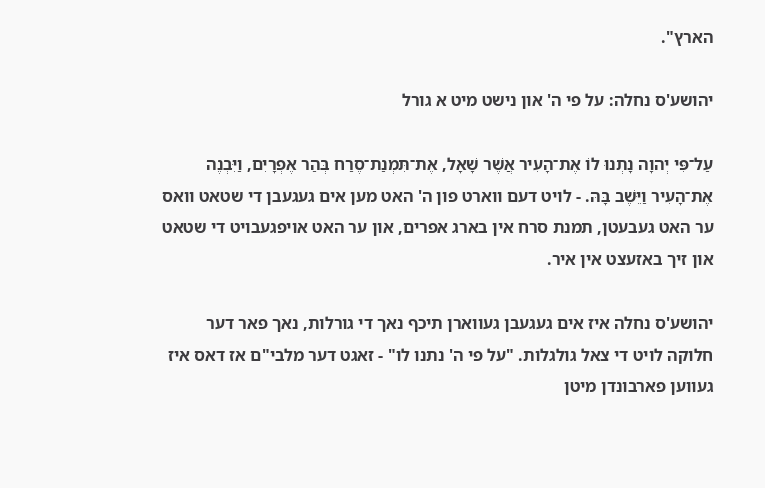הארץ".

יהושע'ס נחלה: על פי ה' און נישט מיט א גורל

עַל־פִּי יְהוָה נָתְנוּ לוֹ אֶת־הָעִיר אֲשֶׁר שָׁאָל, אֶת־תִּמְנַת־סֶרַח בְּהַר אֶפְרָיִם, וַיִּבְנֶה אֶת־הָעִיר וַיֵּשֶׁב בָּהּ. - לויט דעם ווארט פון ה' האט מען אים געגעבן די שטאט וואס ער האט געבעטן, תמנת סרח אין בארג אפרים, און ער האט אויפגעבויט די שטאט און זיך באזעצט אין איר.

יהושע'ס נחלה איז אים געגעבן געווארן תיכף נאך די גורלות, נאך פאר דער חלוקה לויט די צאל גולגלות. "על פי ה' נתנו לו" - זאגט דער מלבי"ם אז דאס איז געווען פארבונדן מיטן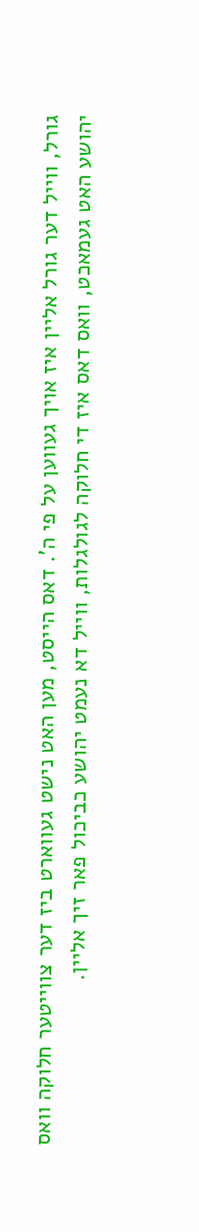גורל, ווייל דער גורל אליין איז אויך געווען על פי ה'. דאס הייסט, מען האט נישט געווארט ביז דער צווייטער חלוקה וואס יהושע האט געמאכט, וואס דאס איז די חלוקה לגולגלות, ווייל דא נעמט יהושע כביכול פאר זיך אליין.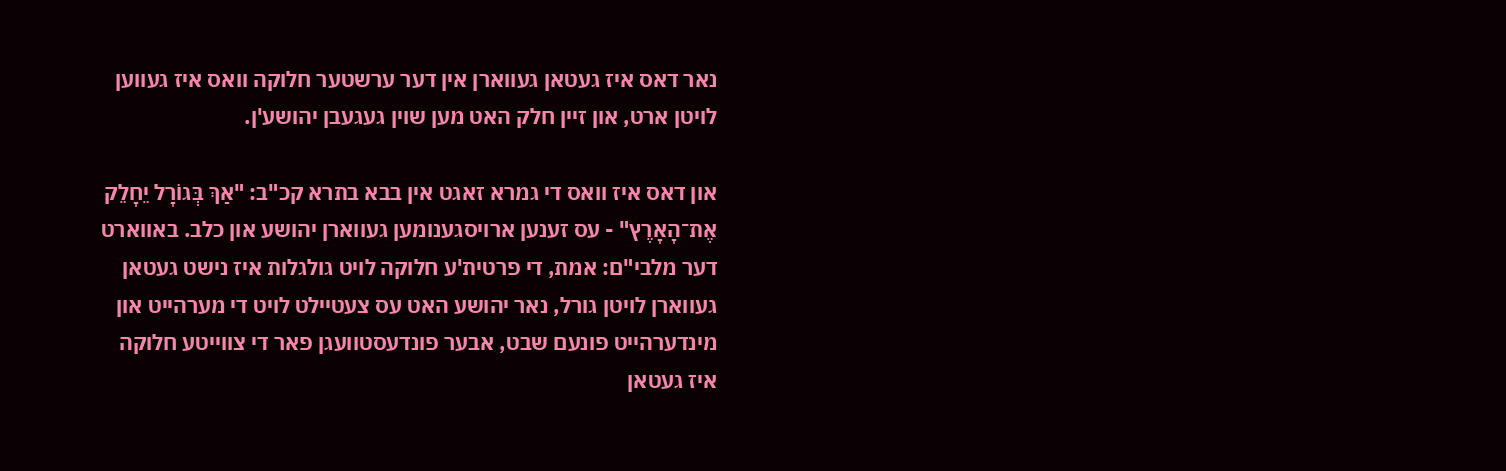נאר דאס איז געטאן געווארן אין דער ערשטער חלוקה וואס איז געווען לויטן ארט, און זיין חלק האט מען שוין געגעבן יהושע'ן.

און דאס איז וואס די גמרא זאגט אין בבא בתרא קכ"ב: "אַךְ בְּגוֹרָל יֵחָלֵק אֶת־הָאָרֶץ" - עס זענען ארויסגענומען געווארן יהושע און כלב. באווארט דער מלבי"ם: אמת, די פרטית'ע חלוקה לויט גולגלות איז נישט געטאן געווארן לויטן גורל, נאר יהושע האט עס צעטיילט לויט די מערהייט און מינדערהייט פונעם שבט, אבער פונדעסטוועגן פאר די צווייטע חלוקה איז געטאן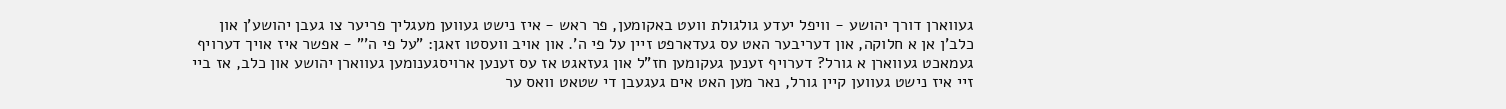געווארן דורך יהושע - וויפל יעדע גולגולת וועט באקומען, פר ראש - איז נישט געווען מעגליך פריער צו געבן יהושע'ן און כלב'ן אן א חלוקה, און דעריבער האט עס געדארפט זיין על פי ה'. און אויב וועסטו זאגן: "על פי ה'" - אפשר איז אויך דערויף געמאכט געווארן א גורל? דערויף זענען געקומען חז"ל און געזאגט אז עס זענען ארויסגענומען געווארן יהושע און כלב, אז ביי זיי איז נישט געווען קיין גורל, נאר מען האט אים געגעבן די שטאט וואס ער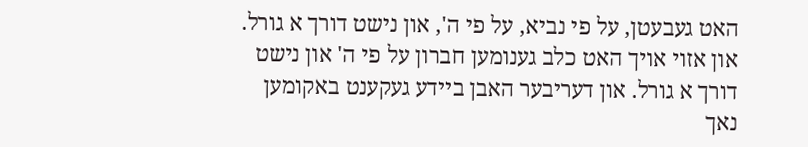האט געבעטן, על פי נביא, על פי ה', און נישט דורך א גורל. און אזוי אויך האט כלב גענומען חברון על פי ה' און נישט דורך א גורל. און דעריבער האבן ביידע געקענט באקומען נאך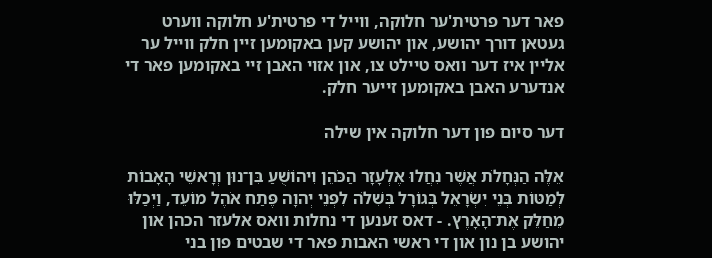פאר דער פרטית'ער חלוקה, ווייל די פרטית'ע חלוקה ווערט געטאן דורך יהושע, און יהושע קען באקומען זיין חלק ווייל ער אליין איז דער וואס טיילט צו, און אזוי האבן זיי באקומען פאר די אנדערע האבן באקומען זייער חלק.

דער סיום פון דער חלוקה אין שילה

אֵלֶּה הַנְּחָלֹת אֲשֶׁר נִחֲלוּ אֶלְעָזָר הַכֹּהֵן וִיהוֹשֻׁעַ בִּן־נוּן וְרָאשֵׁי הָאָבוֹת לְמַטּוֹת בְּנֵי יִשְׂרָאֵל בְּגוֹרָל בְּשִׁלֹה לִפְנֵי יְהוָה פֶּתַח אֹהֶל מוֹעֵד, וַיְכַלּוּ מֵחַלֵּק אֶת־הָאָרֶץ. - דאס זענען די נחלות וואס אלעזר הכהן און יהושע בן נון און די ראשי האבות פאר די שבטים פון בני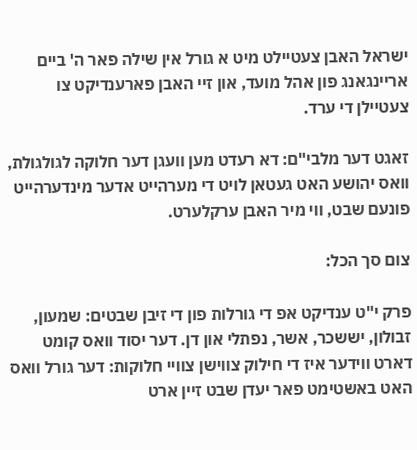ישראל האבן צעטיילט מיט א גורל אין שילה פאר ה' ביים אריינגאנג פון אהל מועד, און זיי האבן פארענדיקט צו צעטיילן די ערד.

זאגט דער מלבי"ם: דא רעדט מען וועגן דער חלוקה לגולגולת, וואס יהושע האט געטאן לויט די מערהייט אדער מינדערהייט פונעם שבט, ווי מיר האבן ערקלערט.

צום סך הכל:

פרק י"ט ענדיקט אפ די גורלות פון די זיבן שבטים: שמעון, זבולון, יששכר, אשר, נפתלי און דן. דער יסוד וואס קומט דארט ווידער איז די חילוק צווישן צוויי חלוקות: דער גורל וואס האט באשטימט פאר יעדן שבט זיין ארט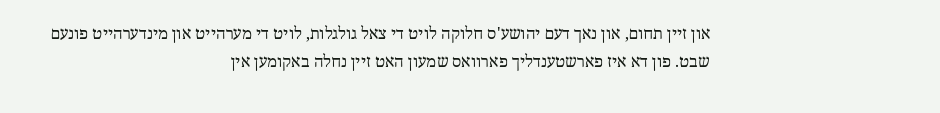און זיין תחום, און נאך דעם יהושע'ס חלוקה לויט די צאל גולגלות, לויט די מערהייט און מינדערהייט פונעם שבט. פון דא איז פארשטענדליך פארוואס שמעון האט זיין נחלה באקומען אין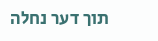תוך דער נחלה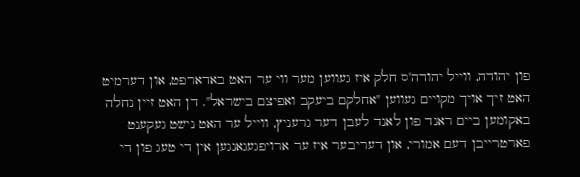פון יהודה, ווייל יהודה'ס חלק איז געווען מער ווי ער האט באדארפט, און דערמיט האט זיך אויך מקויים געווען "אחלקם ביעקב ואפיצם בישראל". דן האט זיין נחלה באקומען ביים ראנד פון לאנד לעבן דער גרעניץ, ווייל ער האט נישט געקענט פארטרייבן דעם אמורי, און דעריבער איז ער ארויפגעגאנגען אין די טעג פון די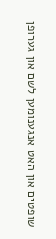שופטים און האט אנגענומען לשם און גערופן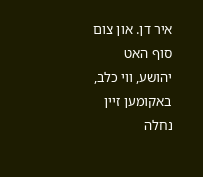איר דן. און צום סוף האט יהושע, ווי כלב, באקומען זיין נחלה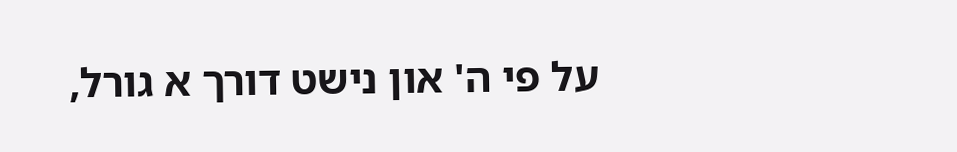על פי ה' און נישט דורך א גורל,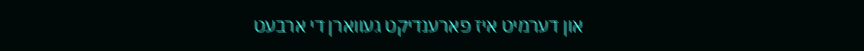און דערמיט איז פארענדיקט געווארן די ארבעט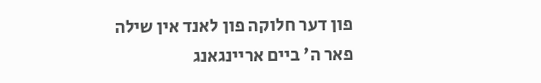פון דער חלוקה פון לאנד אין שילה פאר ה' ביים אריינגאנג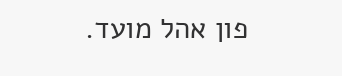פון אהל מועד.